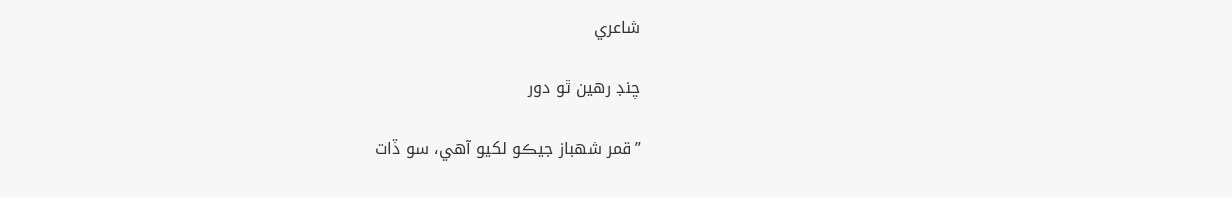شاعري

چنڊ رهين ٿو دور

”قمر شهباز جيڪو لکيو آهي، سو ڏات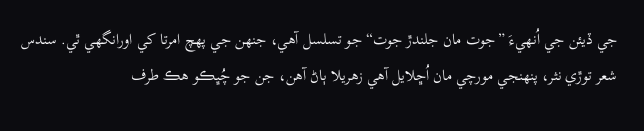جي ڏيئن جي اُنهيءَ ”جوت مان جلندڙ جوت“ جو تسلسل آهي، جنهن جي پهچ امرتا کي اورانگهي ٿي. سندس شعر توڙي نثر، پنهنجي مورچي مان اُڇلايل آهي زهريلا ٻاڻ آهن، جن جو چُڀڪو هڪ طرف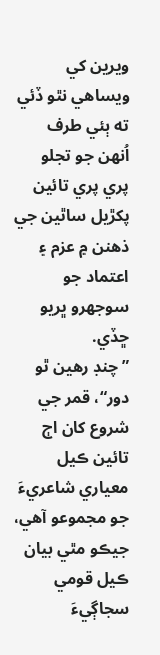ويرين کي ويساهي نٿو ڏئي ته ٻئي طرف اُنهن جو تجلو پري پري تائين پکڙيل ساٿين جي ذهنن ۾ عزم ۽ اعتماد جو سوجهرو ڀريو ڇڏي.
”چنڊ رهين ٿو دور“، قمر جي شروع کان اڄ تائين ڪيل معياري شاعريءَ جو مجموعو آهي، جيڪو مٿي بيان ڪيل قومي سجاڳيءَ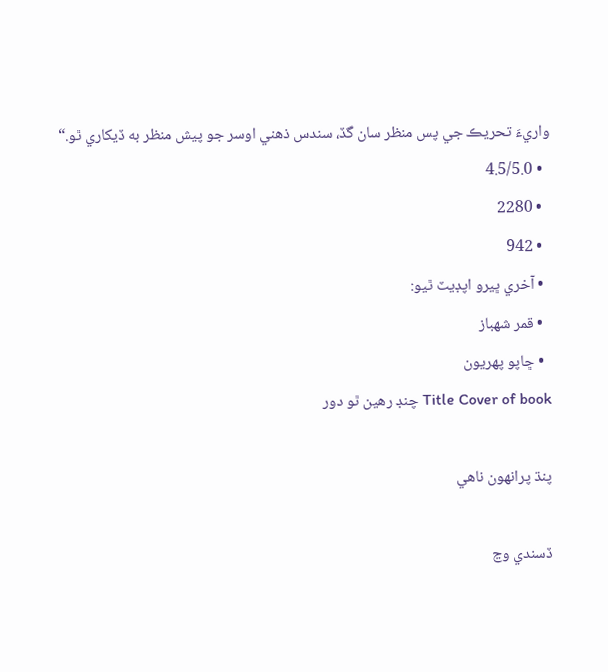واريءَ تحريڪ جي پس منظر سان گڏ، سندس ذهني اوسر جو پيش منظر به ڏيکاري ٿو.“
  • 4.5/5.0
  • 2280
  • 942
  • آخري ڀيرو اپڊيٽ ٿيو:
  • قمر شھباز
  • ڇاپو پھريون
Title Cover of book چنڊ رهين ٿو دور

پنڌ پرانهون ناهي

ڏسندي وڃ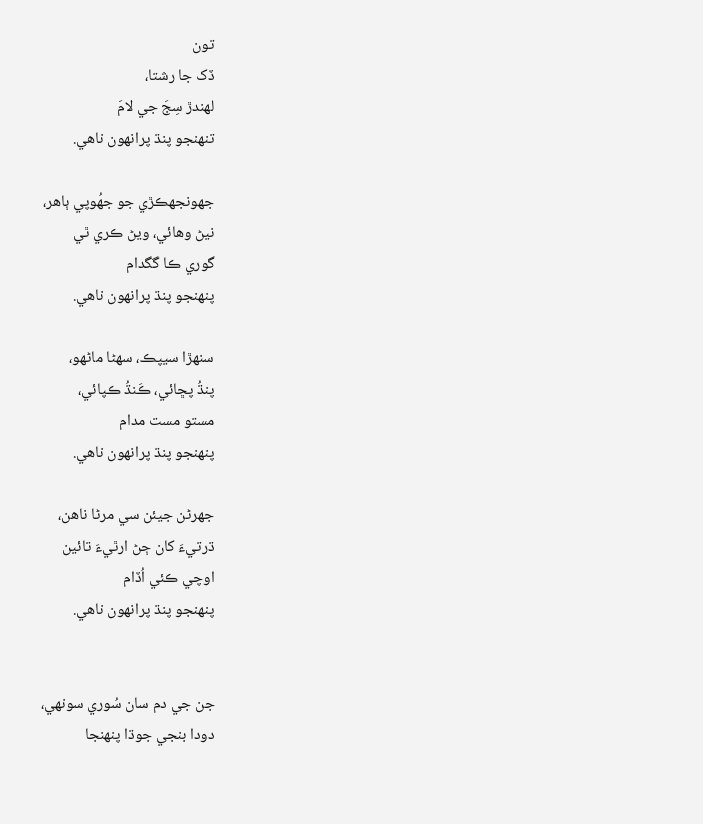تون
ڏک جا رشتا،
لهندڙ سِجَ جي لامَ
تنهنجو پنڌ پرانهون ناهي.

جهونجهڪڙي جو جهُوپي ٻاهر،
نيڻ وهائي، ويڻ ڪري ٿي
گوري ڪا گگدام
پنهنجو پنڌ پرانهون ناهي.

سنهڙا سيپڪ، سهڻا ماڻهو،
پنڌُ پڇائي، ڪَنڌُ ڪپائي،
مستو مست مدام
پنهنجو پنڌ پرانهون ناهي.

جهرڻن جيئن سي مرڻا ناهن،
ڌرتيءَ کان ڄڻ ارٿيءَ تائين
اوچي ڪئي اُڏام
پنهنجو پنڌ پرانهون ناهي.


جن جي دم سان سُوري سونهي،
دودا بنجي جوڌا پنهنجا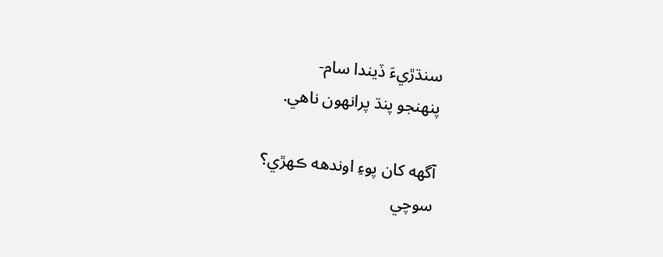سنڌڙيءَ ڏيندا سام-
پنهنجو پنڌ پرانهون ناهي.

آگهه کان پوءِ اوندهه ڪهڙي؟
سوچي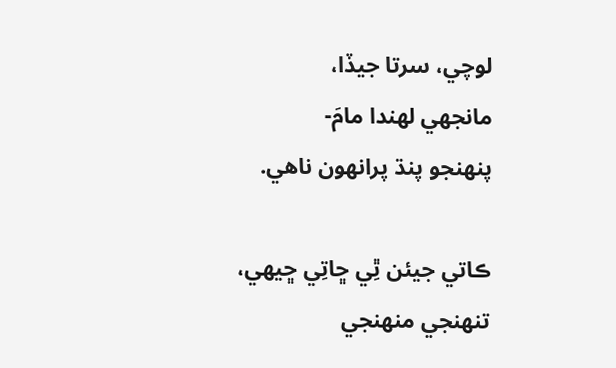لوچي، سرتا جيڏا،
مانجهي لهندا مامَ-
پنهنجو پنڌ پرانهون ناهي.

ڪاتي جيئن ٿِي ڇاتِي ڇيهي،
تنهنجي منهنجي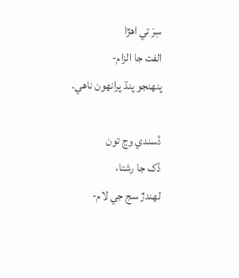سِرَ تي اهڙا
الفت جا الزام-
پنهنجو پنڌ پرانهون ناهي.

ڏسندي وڃ تون
ڏک جا رشتا،
لهندڙ سج جي لام-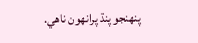پنهنجو پنڌ پرانهون ناهي.